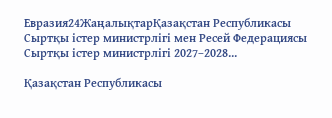Евразия24ЖаңалықтарҚазақстан Республикасы Сыртқы істер министрлігі мен Ресей Федерациясы Сыртқы істер министрлігі 2027–2028...

Қазақстан Республикасы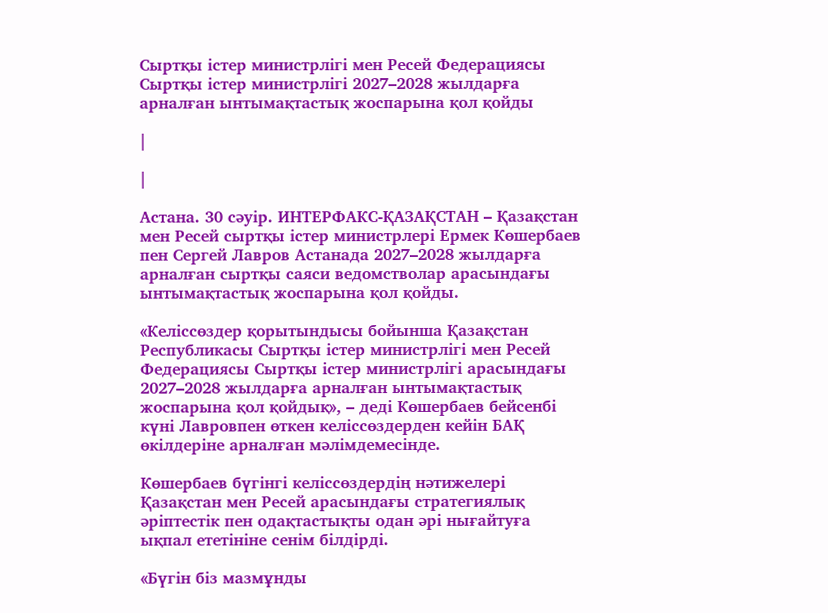Сыртқы істер министрлігі мен Ресей Федерациясы Сыртқы істер министрлігі 2027–2028 жылдарға арналған ынтымақтастық жоспарына қол қойды

|

|

Астана. 30 сәуір. ИНТЕРФАКС-ҚАЗАҚСТАН – Қазақстан мен Ресей сыртқы істер министрлері Ермек Көшербаев пен Сергей Лавров Астанада 2027–2028 жылдарға арналған сыртқы саяси ведомстволар арасындағы ынтымақтастық жоспарына қол қойды.

«Келіссөздер қорытындысы бойынша Қазақстан Республикасы Сыртқы істер министрлігі мен Ресей Федерациясы Сыртқы істер министрлігі арасындағы 2027–2028 жылдарға арналған ынтымақтастық жоспарына қол қойдық», – деді Көшербаев бейсенбі күні Лавровпен өткен келіссөздерден кейін БАҚ өкілдеріне арналған мәлімдемесінде.

Көшербаев бүгінгі келіссөздердің нәтижелері Қазақстан мен Ресей арасындағы стратегиялық әріптестік пен одақтастықты одан әрі нығайтуға ықпал ететініне сенім білдірді.

«Бүгін біз мазмұнды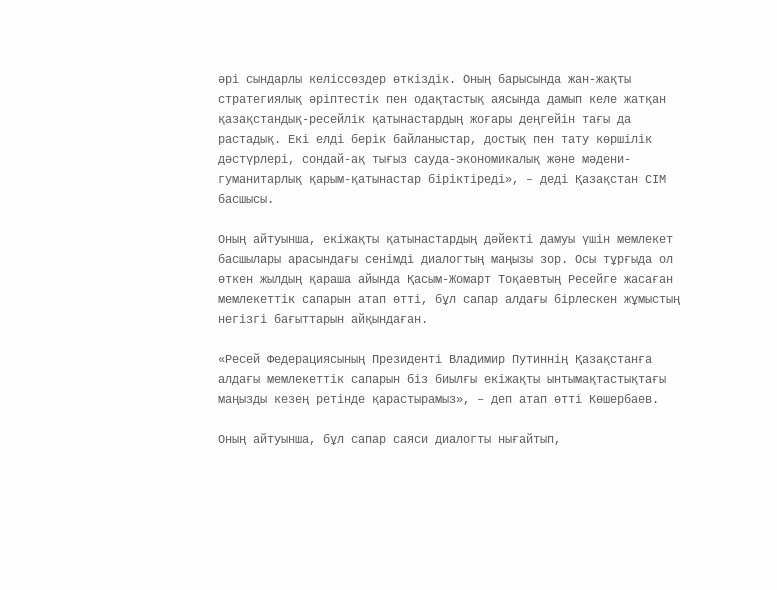әрі сындарлы келіссөздер өткіздік. Оның барысында жан-жақты стратегиялық әріптестік пен одақтастық аясында дамып келе жатқан қазақстандық-ресейлік қатынастардың жоғары деңгейін тағы да растадық. Екі елді берік байланыстар, достық пен тату көршілік дәстүрлері, сондай-ақ тығыз сауда-экономикалық және мәдени-гуманитарлық қарым-қатынастар біріктіреді», – деді Қазақстан СІМ басшысы.

Оның айтуынша, екіжақты қатынастардың дәйекті дамуы үшін мемлекет басшылары арасындағы сенімді диалогтың маңызы зор. Осы тұрғыда ол өткен жылдың қараша айында Қасым-Жомарт Тоқаевтың Ресейге жасаған мемлекеттік сапарын атап өтті, бұл сапар алдағы бірлескен жұмыстың негізгі бағыттарын айқындаған.

«Ресей Федерациясының Президенті Владимир Путиннің Қазақстанға алдағы мемлекеттік сапарын біз биылғы екіжақты ынтымақтастықтағы маңызды кезең ретінде қарастырамыз», – деп атап өтті Көшербаев.

Оның айтуынша, бұл сапар саяси диалогты нығайтып,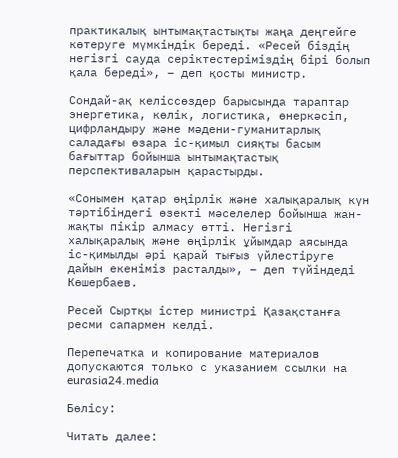практикалық ынтымақтастықты жаңа деңгейге көтеруге мүмкіндік береді. «Ресей біздің негізгі сауда серіктестеріміздің бірі болып қала береді», – деп қосты министр.

Сондай-ақ келіссөздер барысында тараптар энергетика, көлік, логистика, өнеркәсіп, цифрландыру және мәдени-гуманитарлық саладағы өзара іс-қимыл сияқты басым бағыттар бойынша ынтымақтастық перспективаларын қарастырды.

«Сонымен қатар өңірлік және халықаралық күн тәртібіндегі өзекті мәселелер бойынша жан-жақты пікір алмасу өтті. Негізгі халықаралық және өңірлік ұйымдар аясында іс-қимылды әрі қарай тығыз үйлестіруге дайын екеніміз расталды», – деп түйіндеді Көшербаев.

Ресей Сыртқы істер министрі Қазақстанға ресми сапармен келді.

Перепечатка и копирование материалов допускаются только с указанием ссылки на eurasia24.media

Бөлісу:

Читать далее: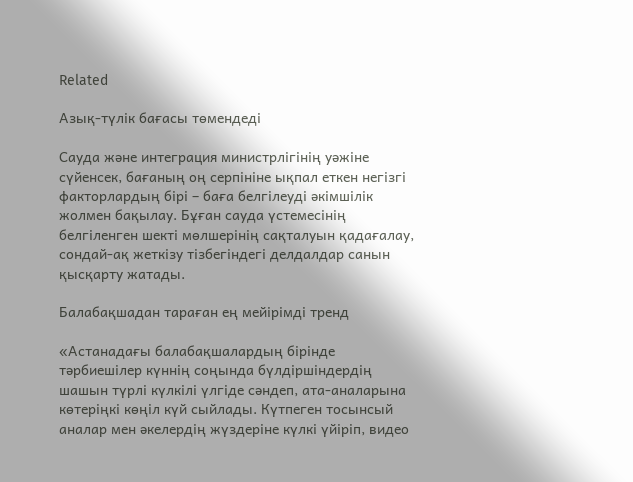Related

Азық-түлік бағасы төмендеді

Сауда және интеграция министрлігінің уәжіне сүйенсек, бағаның оң серпініне ықпал еткен негізгі факторлардың бірі – баға белгілеуді әкімшілік жолмен бақылау. Бұған сауда үстемесінің белгіленген шекті мөлшерінің сақталуын қадағалау, сондай-ақ жеткізу тізбегіндегі делдалдар санын қысқарту жатады.

Балабақшадан тараған ең мейірімді тренд

«Астанадағы балабақшалардың бірінде тәрбиешілер күннің соңында бүлдіршіндердің шашын түрлі күлкілі үлгіде сәндеп, ата-аналарына көтеріңкі көңіл күй сыйлады. Күтпеген тосынсый аналар мен әкелердің жүздеріне күлкі үйіріп, видео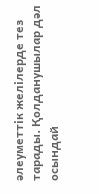әлеуметтік желілерде тез тарады. Қолданушылар дәл осындай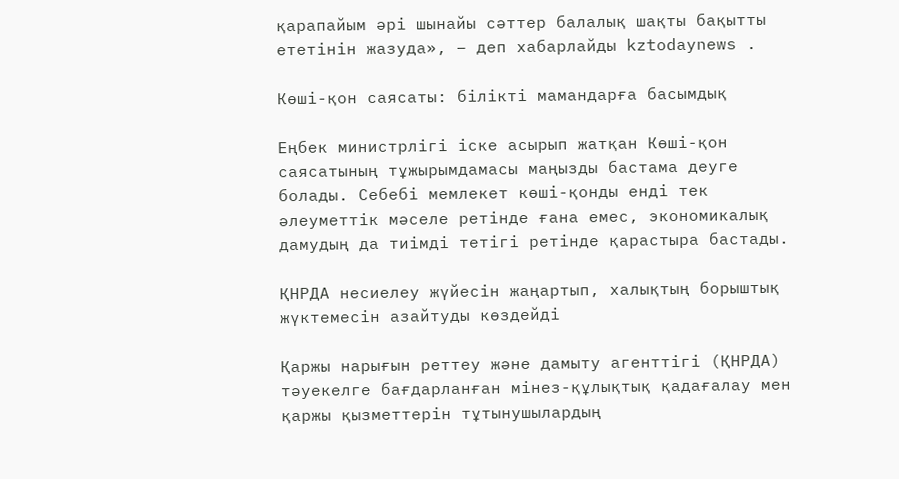қарапайым әрі шынайы сәттер балалық шақты бақытты ететінін жазуда», – деп хабарлайды kztodaynews .

Көші-қон саясаты: білікті мамандарға басымдық

Еңбек министрлігі іске асырып жатқан Көші-қон саясатының тұжырымдамасы маңызды бастама деуге болады. Себебі мемлекет көші-қонды енді тек әлеуметтік мәселе ретінде ғана емес, экономикалық дамудың да тиімді тетігі ретінде қарастыра бастады.

ҚНРДА несиелеу жүйесін жаңартып, халықтың борыштық жүктемесін азайтуды көздейді

Қаржы нарығын реттеу және дамыту агенттігі (ҚНРДА) тәуекелге бағдарланған мінез-құлықтық қадағалау мен қаржы қызметтерін тұтынушылардың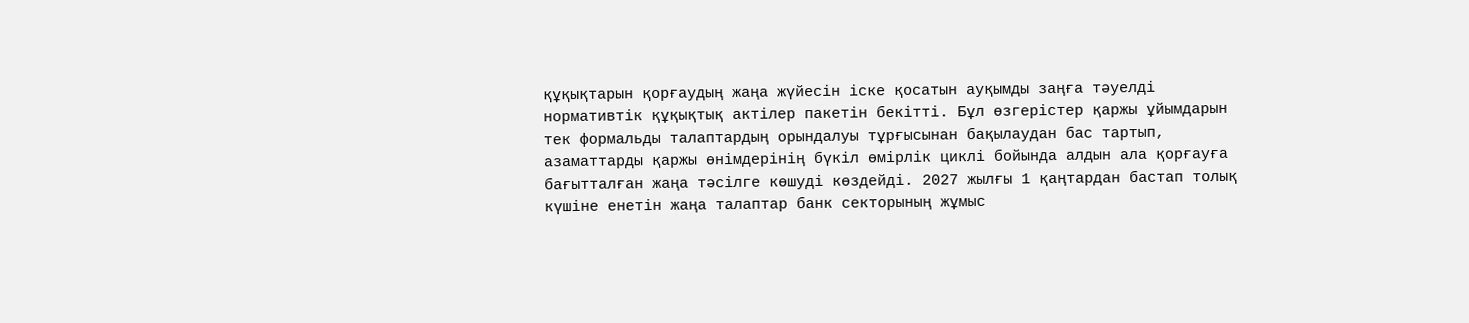құқықтарын қорғаудың жаңа жүйесін іске қосатын ауқымды заңға тәуелді нормативтік құқықтық актілер пакетін бекітті. Бұл өзгерістер қаржы ұйымдарын тек формальды талаптардың орындалуы тұрғысынан бақылаудан бас тартып, азаматтарды қаржы өнімдерінің бүкіл өмірлік циклі бойында алдын ала қорғауға бағытталған жаңа тәсілге көшуді көздейді. 2027 жылғы 1 қаңтардан бастап толық күшіне енетін жаңа талаптар банк секторының жұмыс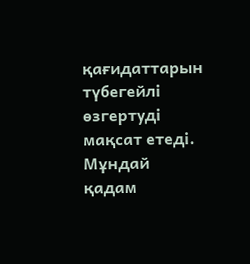қағидаттарын түбегейлі өзгертуді мақсат етеді. Мұндай қадам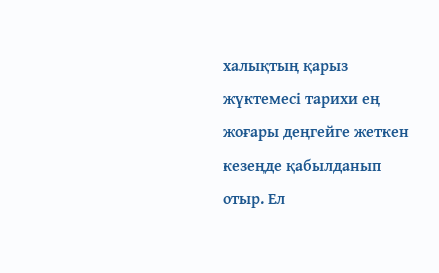халықтың қарыз жүктемесі тарихи ең жоғары деңгейге жеткен кезеңде қабылданып отыр. Ел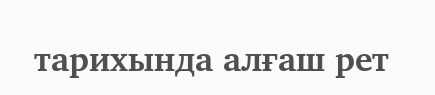тарихында алғаш рет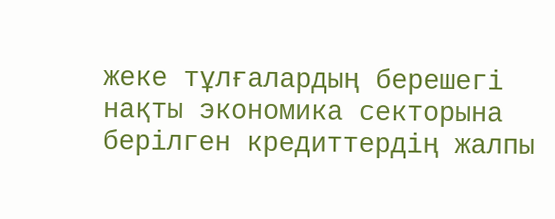жеке тұлғалардың берешегі нақты экономика секторына берілген кредиттердің жалпы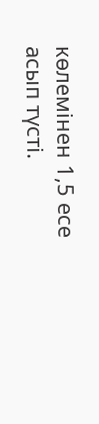көлемінен 1,5 есе асып түсті.